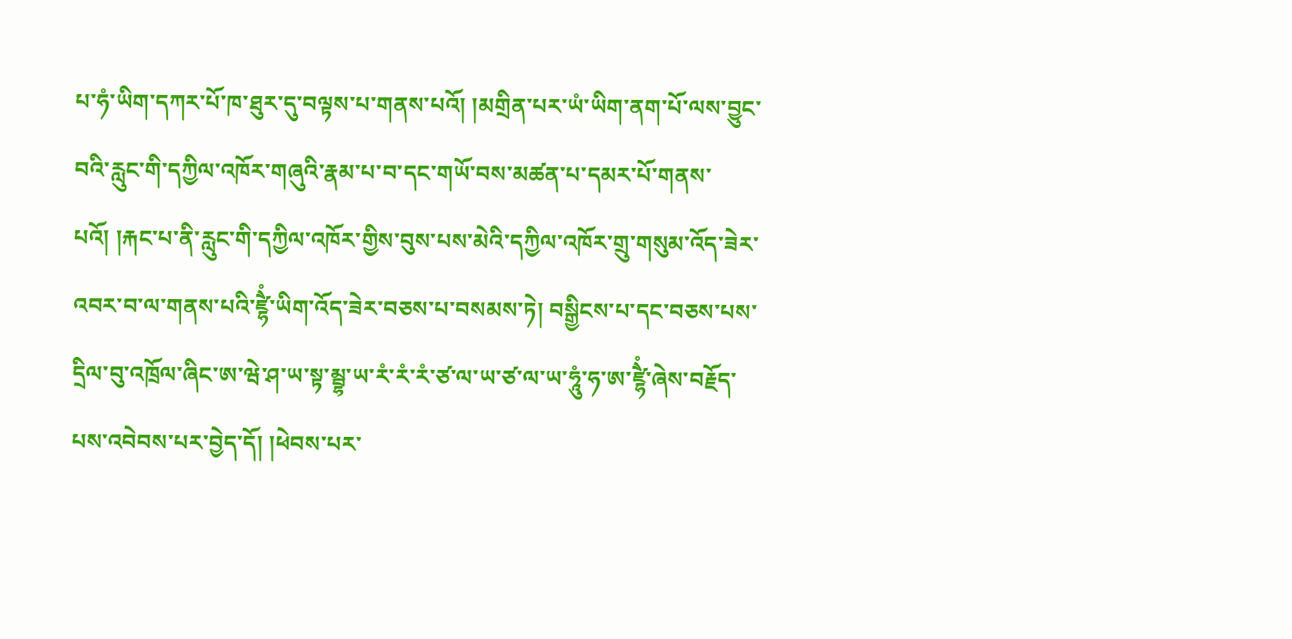པ་ཧཾ་ཡིག་དཀར་པོ་ཁ་ཐུར་དུ་བལྟས་པ་གནས་པའོ། །མགྲིན་པར་ཡཾ་ཡིག་ནག་པོ་ལས་བྱུང་བའི་རླུང་གི་དཀྱིལ་འཁོར་གཞུའི་རྣམ་པ་བ་དང་གཡོ་བས་མཚན་པ་དམར་པོ་གནས་པའོ། །རྐང་པ་ནི་རླུང་གི་དཀྱིལ་འཁོར་གྱིས་བུས་པས་མེའི་དཀྱིལ་འཁོར་གྲུ་གསུམ་འོད་ཟེར་འབར་བ་ལ་གནས་པའི་ཛྷཻཾ་ཡིག་འོད་ཟེར་བཅས་པ་བསམས་ཏེ། བསྒྱིངས་པ་དང་བཅས་པས་དྲིལ་བུ་འཁྲོལ་ཞིང་ཨ་ཝེ་ཤ་ཡ་སྟ་མྦྷ་ཡ་རཾ་རཾ་རཾ་ཙ་ལ་ཡ་ཙ་ལ་ཡ་ཧཱུཾ་ཧ་ཨ་ཛྷཻཾ་ཞེས་བརྗོད་པས་འབེབས་པར་བྱེད་དོ། །ཕེབས་པར་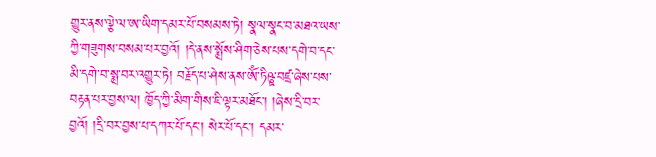གྱུར་ནས་ལྕེ་ལ་ཨ་ཡིག་དམར་པོ་བསམས་ཏེ། སྣལ་སྣང་བ་མཐའ་ཡས་ཀྱི་གཟུགས་བསམ་པར་བྱའོ། །དེ་ནས་སྨྲོས་ཤིག་ཅེས་པས་དགེ་བ་དང་མི་དགེ་བ་སྨྲ་བར་འགྱུར་ཏེ། བརྗོད་པ་ཤེས་ནས་ཨོཾ་ཏིཥྛ་བཛྲ་ཞེས་པས་བརྟན་པར་བྱས་ལ། ཁྱོད་ཀྱི་མིག་གིས་ཇི་ལྟར་མཐོང་། །ཞེས་དྲི་བར་བྱའོ། །དྲི་བར་བྱས་པ་དཀར་པོ་དང་། སེར་པོ་དང་། དམར་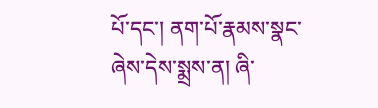པོ་དང་། ནག་པོ་རྣམས་སྣང་ཞེས་དེས་སྨྲས་ན། ཞི་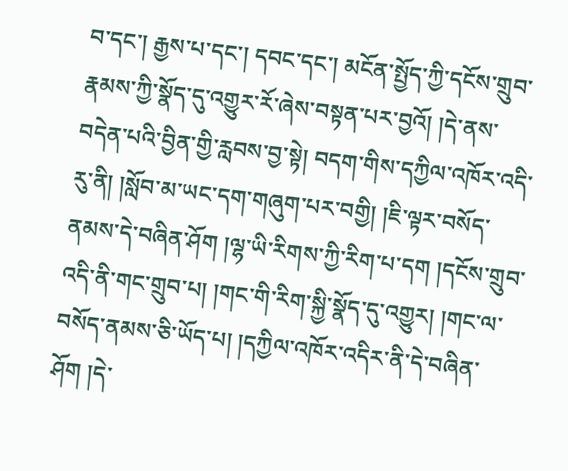བ་དང་། རྒྱས་པ་དང་། དབང་དང་། མངོན་སྤྱོད་ཀྱི་དངོས་གྲུབ་རྣམས་ཀྱི་སྣོད་དུ་འགྱུར་རོ་ཞེས་བསྟན་པར་བྱའོ། །དེ་ནས་བདེན་པའི་བྱིན་གྱི་རླབས་བྱ་སྟེ། བདག་གིས་དཀྱིལ་འཁོར་འདི་རུ་ནི། །སློབ་མ་ཡང་དག་གཞུག་པར་བགྱི། །ཇི་ལྟར་བསོད་ནམས་དེ་བཞིན་ཤོག །ལྷ་ཡི་རིགས་ཀྱི་རིག་པ་དག །དངོས་གྲུབ་འདི་ནི་གང་གྲུབ་པ། །གང་གི་རིག་སྐྱི་སྣོད་དུ་འགྱུར། །གང་ལ་བསོད་ནམས་ཅི་ཡོད་པ། །དཀྱིལ་འཁོར་འདིར་ནི་དེ་བཞིན་ཤོག །དེ་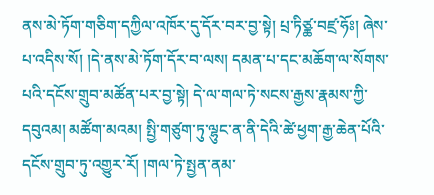ནས་མེ་ཏོག་གཅིག་དཀྱིལ་འཁོར་དུ་དོར་བར་བྱ་སྟེ། པྲ་ཏིཙྪ་བཛྲ་ཧོཿ། ཞེས་པ་འདིས་སོ། །དེ་ནས་མེ་ཏོག་དོར་བ་ལས། དམན་པ་དང་མཆོག་ལ་སོགས་པའི་དངོས་གྲུབ་མཚོན་པར་བྱ་སྟེ། དེ་ལ་གལ་ཏེ་སངས་རྒྱས་རྣམས་ཀྱི་དབུའམ། མཚོག་མའམ། སྤྱི་གཙུག་ཏུ་ལྷུང་ན་ནི་དེའི་ཚེ་ཕྱག་རྒྱ་ཆེན་པོའི་དངོས་གྲུབ་ཏུ་འགྱུར་རོ། །གལ་ཏེ་སྤྱན་ནམ་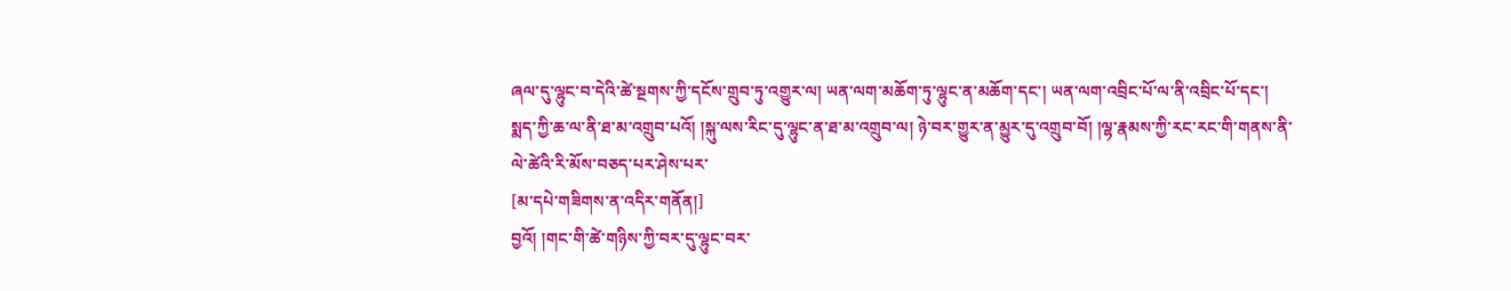ཞལ་དུ་ལྷུང་བ་དེའི་ཚེ་སྔགས་ཀྱི་དངོས་གྲུབ་ཏུ་འགྱུར་ལ། ཡན་ལག་མཆོག་ཏུ་ལྷུང་ན་མཆོག་དང་། ཡན་ལག་འབྲིང་པོ་ལ་ནི་འབྲིང་པོ་དང་། སྨད་ཀྱི་ཆ་ལ་ནི་ཐ་མ་འགྲུབ་པའོ། །སྐུ་ལས་རིང་དུ་ལྷུང་ན་ཐ་མ་འགྲུབ་ལ། ཉེ་བར་གྱུར་ན་མྱུར་དུ་འགྲུབ་བོ། །ལྷ་རྣམས་ཀྱི་རང་རང་གི་གནས་ནི་ལེ་ཚེའི་རི་མོས་བཅད་པར་ཤེས་པར་
[མ་དཔེ་གཟིགས་ན་འདིར་གནོན།]
བྱའོ། །གང་གི་ཚེ་གཉིས་ཀྱི་བར་དུ་ལྷུང་བར་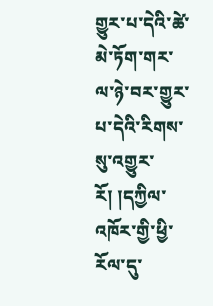གྱུར་པ་དེའི་ཚེ་མེ་ཏོག་གར་ལ་ཉེ་བར་གྱུར་པ་དེའི་རིགས་སུ་འགྱུར་རོ། །དཀྱིལ་འཁོར་གྱི་ཕྱི་རོལ་དུ་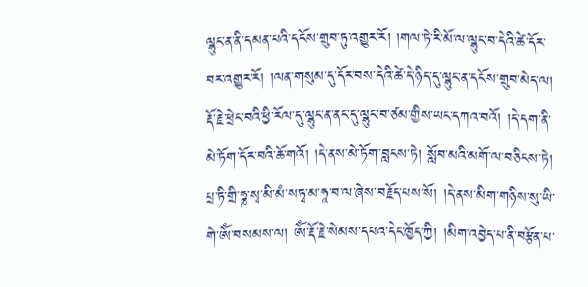ལྷུང་ན་ནི་དམན་པའི་དངོས་གྲུབ་ཏུ་འགྱུར་རོ། །གལ་ཏེ་རི་མོ་ལ་ལྷུང་བ་དེའི་ཚེ་དོར་བར་འགྱུར་རོ། །ལན་གསུམ་དུ་དོར་བས་དེའི་ཚེ་དེ་ཉིད་དུ་ལྷུང་ན་དངོས་གྲུབ་མེད་ལ། རྡོ་རྗེ་ཕྲེང་བའི་ཕྱི་རོལ་དུ་ལྷུང་ན་ནང་དུ་ལྷུང་བ་ཙམ་གྱིས་ཡང་དཀའ་བའོ། །དེ་དག་ནི་མེ་ཏོག་དོར་བའི་ཆོ་གའོ། །དེ་ནས་མེ་ཏོག་བླངས་ཏེ། སློབ་མའི་མགོ་ལ་བཅིངས་ཏེ། པྲ་ཏི་གྲི་ཧྞ་སྭ་མི་མཾ་སཏྭ་མ་ཧཱ་བ་ལ་ཞེས་བརྗོད་པས་སོ། །དེ་ནས་མིག་གཉིས་སུ་ཡི་གེ་ཨོཾ་བསམས་ལ། ཨོཾ་རྡོ་རྗེ་སེམས་དཔའ་དེང་ཁྱོད་ཀྱི། །མིག་འབྱེད་པ་ནི་བརྩོན་པ་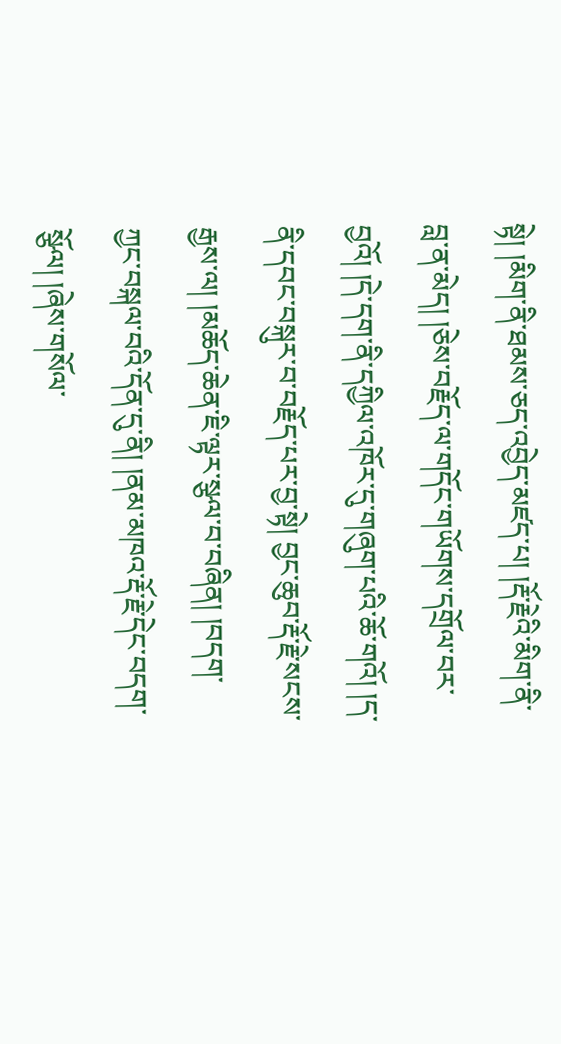སྟེ། །མིག་ནི་ཐམས་ཅད་འབྱེད་མཛད་པ། །རྡོ་རྗེའི་མིག་ནི་བླ་ན་མེད། །ཅེས་བརྗོད་ལ་གདོང་གཡོགས་དགྲོལ་བར་བྱའོ། །དེ་དག་ནི་དཀྱིལ་འཁོར་དུ་གཞུག་པའི་ཆོ་གའོ། །ད་ནི་དབང་བསྐུར་བ་བརྗོད་པར་བྱ་སྟེ། བྱང་ཆུབ་རྡོ་རྗེ་སངས་རྒྱས་ལ། །མཆོད་ཆེན་ཇི་ལྟར་སྩལ་བ་བཞིན། །བདག་ཀྱང་བསྐལ་བའི་དོན་དུ་ནི། །ནམ་མཁའ་རྡོ་རྗེ་དེང་བདག་སྩོལ། །ཞེས་གསོལ་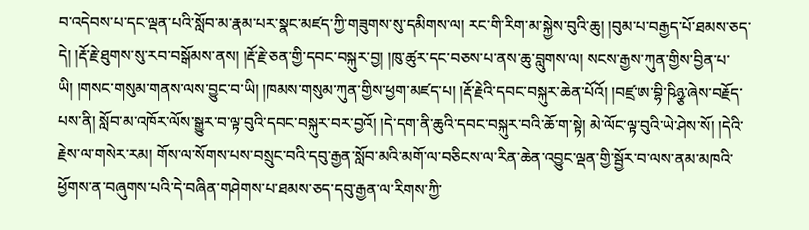བ་འདེབས་པ་དང་ལྡན་པའི་སློབ་མ་རྣམ་པར་སྣང་མཛད་ཀྱི་གཟུགས་སུ་དམིགས་ལ། རང་གི་རིག་མ་སྐྱེས་བུའི་ཆུ། །བུམ་པ་བརྒྱད་པོ་ཐམས་ཅད་དེ། །རྡོ་རྗེ་ཐུགས་སུ་རབ་བསྒོམས་ནས། །རྡོ་རྗེ་ཅན་གྱི་དབང་བསྐུར་བྱ། །ཁུ་ཚུར་དང་བཅས་པ་ནས་ཆུ་བླུགས་ལ། སངས་རྒྱས་ཀུན་གྱིས་བྱིན་པ་ཡི། །གསང་གསུམ་གནས་ལས་བྱུང་བ་ཡི། །ཁམས་གསུམ་ཀུན་གྱིས་ཕྱག་མཛད་པ། །རྡོ་རྗེའི་དབང་བསྐུར་ཆེན་པོའོ། །བཛྲ་ཨ་བྷི་ཥིཉྩ་ཞེས་བརྗོད་པས་ནི། སློབ་མ་འཁོར་ལོས་སྒྱུར་བ་ལྟ་བུའི་དབང་བསྐུར་བར་བྱའོ། །དེ་དག་ནི་ཆུའི་དབང་བསྐུར་བའི་ཆོ་ག་སྟེ། མེ་ལོང་ལྟ་བུའི་ཡེ་ཤེས་སོ། །དེའི་རྗེས་ལ་གསེར་རམ། གོས་ལ་སོགས་པས་བསྲུང་བའི་དབུ་རྒྱན་སློབ་མའི་མགོ་ལ་བཅིངས་ལ་རིན་ཆེན་འབྱུང་ལྡན་གྱི་སྦྱོར་བ་ལས་ནམ་མཁའི་ཕྱོགས་ན་བཞུགས་པའི་དེ་བཞིན་གཤེགས་པ་ཐམས་ཅད་དབུ་རྒྱན་ལ་རིགས་ཀྱི་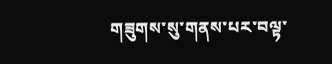གཟུགས་སུ་གནས་པར་བལྟ་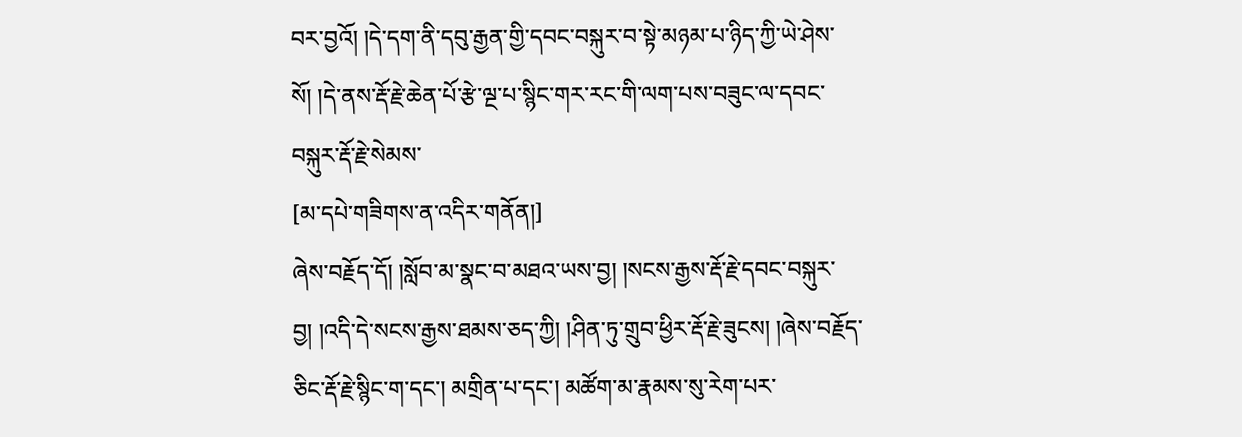བར་བྱའོ། །དེ་དག་ནི་དབུ་རྒྱན་གྱི་དབང་བསྐུར་བ་སྟེ་མཉམ་པ་ཉིད་ཀྱི་ཡེ་ཤེས་སོ། །དེ་ནས་རྡོ་རྗེ་ཆེན་པོ་རྩེ་ལྔ་པ་སྙིང་གར་རང་གི་ལག་པས་བཟུང་ལ་དབང་བསྐུར་རྡོ་རྗེ་སེམས་
[མ་དཔེ་གཟིགས་ན་འདིར་གནོན།]
ཞེས་བརྗོད་དོ། །སློབ་མ་སྣང་བ་མཐའ་ཡས་བྱ། །སངས་རྒྱས་རྡོ་རྗེ་དབང་བསྐུར་བྱ། །འདི་དེ་སངས་རྒྱས་ཐམས་ཅད་ཀྱི། །ཤིན་ཏུ་གྲུབ་ཕྱིར་རྡོ་རྗེ་ཟུངས། །ཞེས་བརྗོད་ཅིང་རྡོ་རྗེ་སྙིང་ག་དང་། མགྲིན་པ་དང་། མཚོག་མ་རྣམས་སུ་རེག་པར་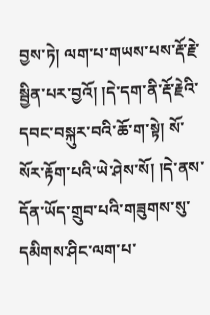བྱས་ཏེ། ལག་པ་གཡས་པས་རྡོ་རྗེ་སྦྱིན་པར་བྱའོ། །དེ་དག་ནི་རྡོ་རྗེའི་དབང་བསྐུར་བའི་ཆོ་ག་སྟེ། སོ་སོར་རྟོག་པའི་ཡེ་ཤེས་སོ། །དེ་ནས་དོན་ཡོད་གྲུབ་པའི་གཟུགས་སུ་དམིགས་ཤིང་ལག་པ་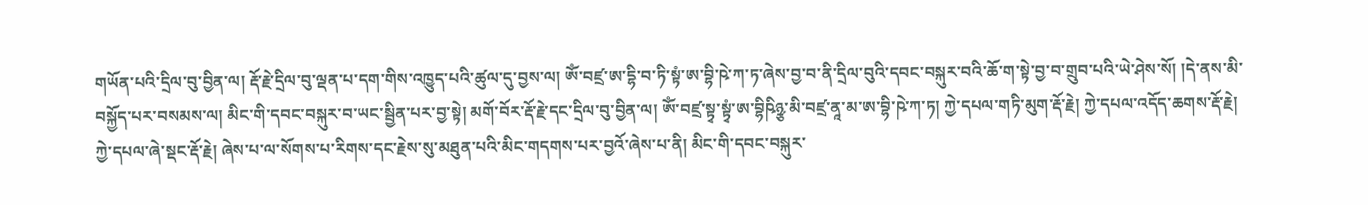གཡོན་པའི་དྲིལ་བུ་བྱིན་ལ། རྡོ་རྗེ་དྲིལ་བུ་ལྡན་པ་དག་གིས་འཁྱུད་པའི་ཚུལ་དུ་བྱས་ལ། ཨོཾ་བཛྲ་ཨ་དྷི་བ་ཏི་སྟཾ་ཨ་བྷི་ཥེ་ཀ་ཏ་ཞེས་བྱ་བ་ནི་དྲིལ་བུའི་དབང་བསྐུར་བའི་ཆོ་ག་སྟེ་བྱ་བ་གྲུབ་པའི་ཡེ་ཤེས་སོ། །དེ་ནས་མི་བསྐྱོད་པར་བསམས་ལ། མིང་གི་དབང་བསྐུར་བ་ཡང་སྦྱིན་པར་བྱ་སྟེ། མགོ་བོར་རྡོ་རྗེ་དང་དྲིལ་བུ་བྱིན་ལ། ཨོཾ་བཛྲ་སྟྭ་སྟྭཾ་ཨ་བྷིཥིཉྩ་མི་བཛྲ་ནཱ་མ་ཨ་བྷི་ཥེ་ཀ་ཏ། ཀྱེ་དཔལ་གཏི་མུག་རྡོ་རྗེ། ཀྱེ་དཔལ་འདོད་ཆགས་རྡོ་རྗེ། ཀྱེ་དཔལ་ཞེ་སྡང་རྡོ་རྗེ། ཞེས་པ་ལ་སོགས་པ་རིགས་དང་རྗེས་སུ་མཐུན་པའི་མིང་གདགས་པར་བྱའོ་ཞེས་པ་ནི། མིང་གི་དབང་བསྐུར་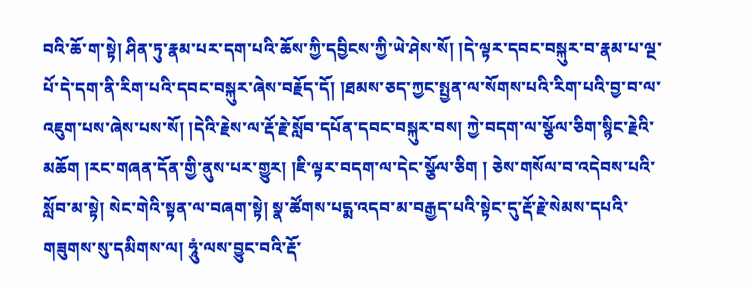བའི་ཆོ་ག་སྟེ། ཤིན་ཏུ་རྣམ་པར་དག་པའི་ཆོས་ཀྱི་དབྱིངས་ཀྱི་ཡེ་ཤེས་སོ། །དེ་ལྟར་དབང་བསྐུར་བ་རྣམ་པ་ལྔ་པོ་དེ་དག་ནི་རིག་པའི་དབང་བསྐུར་ཞེས་བརྗོད་དོ། །ཐམས་ཅད་ཀྱང་སྤྱན་ལ་སོགས་པའི་རིག་པའི་བྱ་བ་ལ་འཇུག་པས་ཞེས་པས་སོ། །དེའི་རྗེས་ལ་རྡོ་རྗེ་སློབ་དཔོན་དབང་བསྐུར་བས། ཀྱེ་བདག་ལ་སྩོལ་ཅིག་སྙིང་རྗེའི་མཆོག །རང་གཞན་དོན་གྱི་ནུས་པར་གྱུར། །ཇི་ལྟར་བདག་ལ་དེང་སྩོལ་ཅིག ། ཅེས་གསོལ་བ་འདེབས་པའི་སློབ་མ་སྟེ། སེང་གེའི་སྟན་ལ་བཞག་སྟེ། སྣ་ཚོགས་པདྨ་འདབ་མ་བརྒྱད་པའི་སྟེང་དུ་རྡོ་རྗེ་སེམས་དཔའི་གཟུགས་སུ་དམིགས་ལ། ཧཱུཾ་ལས་བྱུང་བའི་རྡོ་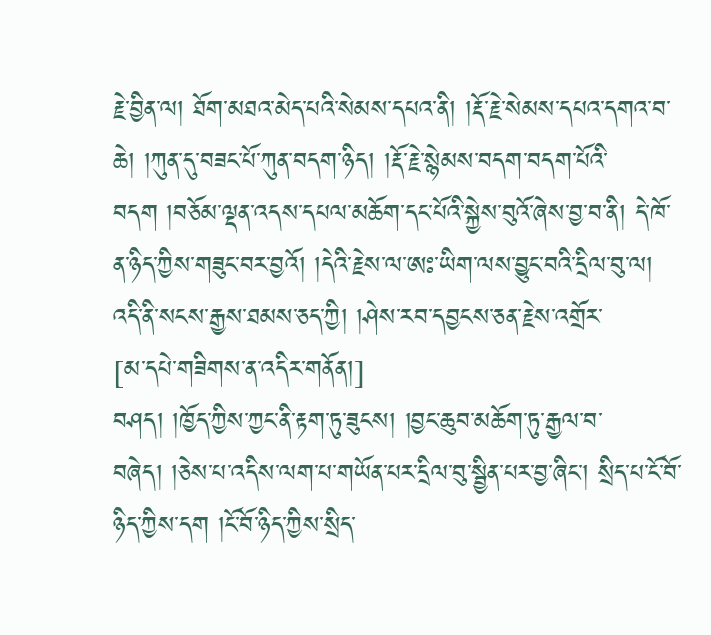རྗེ་བྱིན་ལ། ཐོག་མཐའ་མེད་པའི་སེམས་དཔའ་ནི། །རྡོ་རྗེ་སེམས་དཔའ་དགའ་བ་ཆེ། །ཀུན་དུ་བཟང་པོ་ཀུན་བདག་ཉིད། །རྡོ་རྗེ་སྙེམས་བདག་བདག་པོའི་བདག །བཅོམ་ལྡན་འདས་དཔལ་མཆོག་དང་པོའི་སྐྱེས་བུའོ་ཞེས་བྱ་བ་ནི། དེ་ཁོ་ན་ཉིད་ཀྱིས་གཟུང་བར་བྱའོ། །དེའི་རྗེས་ལ་ཨཿ་ཡིག་ལས་བྱུང་བའི་དྲིལ་བུ་ལ། འདི་ནི་སངས་རྒྱས་ཐམས་ཅད་ཀྱི། །ཤེས་རབ་དབྱངས་ཅན་རྗེས་འགྲོར་
[མ་དཔེ་གཟིགས་ན་འདིར་གནོན།]
བཤད། །ཁྱོད་ཀྱིས་ཀྱང་ནི་རྟག་ཏུ་ཟུངས། །བྱང་ཆུབ་མཆོག་ཏུ་རྒྱལ་བ་བཞེད། །ཅེས་པ་འདིས་ལག་པ་གཡོན་པར་དྲིལ་བུ་སྦྱིན་པར་བྱ་ཞིང་། སྲིད་པ་ངོ་བོ་ཉིད་ཀྱིས་དག །ངོ་བོ་ཉིད་ཀྱིས་སྲིད་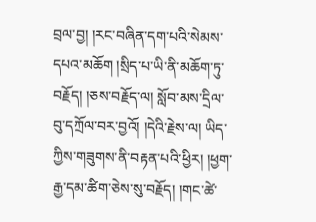བྲལ་བྱ། །རང་བཞིན་དག་པའི་སེམས་དཔའ་མཆོག །སྲིད་པ་ཡི་ནི་མཆོག་ཏུ་བརྗོད། །ཅས་བརྗོད་ལ། སློབ་མས་དྲིལ་བུ་དཀྲོལ་བར་བྱའོ། །དེའི་རྗེས་ལ། ཡིད་ཀྱིས་གཟུགས་ནི་བརྟན་པའི་ཕྱིར། །ཕྱག་རྒྱ་དམ་ཚིག་ཅེས་སུ་བརྗོད། །གང་ཚེ་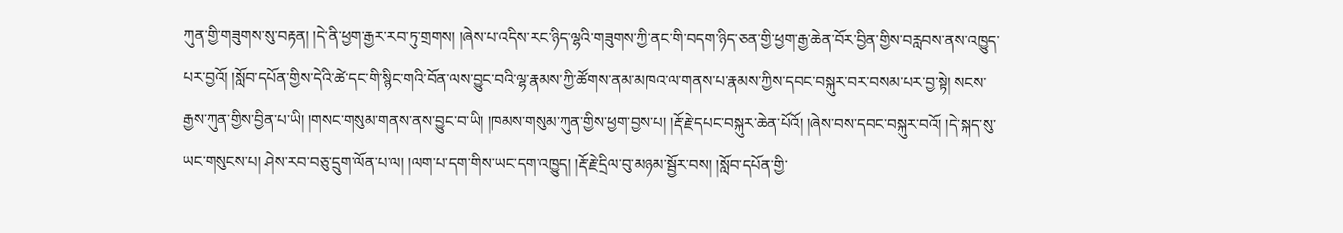ཀུན་གྱི་གཟུགས་སུ་བརྟན། །དེ་ནི་ཕྱག་རྒྱར་རབ་ཏུ་གྲགས། །ཞེས་པ་འདིས་རང་ཉིད་ལྷའི་གཟུགས་ཀྱི་ནང་གི་བདག་ཉིད་ཅན་གྱི་ཕྱག་རྒྱ་ཆེན་བོར་བྱིན་གྱིས་བརླབས་ནས་འཁྱུད་པར་བྱའོ། །སློབ་དཔོན་གྱིས་དེའི་ཚེ་དང་གི་སྙིང་གའི་བོན་ལས་བྱུང་བའི་ལྷ་རྣམས་ཀྱི་ཚོགས་ནམ་མཁའ་ལ་གནས་པ་རྣམས་ཀྱིས་དབང་བསྐུར་བར་བསམ་པར་བྱ་སྟེ། སངས་རྒྱས་ཀུན་གྱིས་བྱིན་པ་ཡི། །གསང་གསུམ་གནས་ནས་བྱུང་བ་ཡི། །ཁམས་གསུམ་ཀུན་གྱིས་ཕྱག་བྱས་པ། །རྡོ་རྗེ་དཔང་བསྐུར་ཆེན་པོའོ། །ཞེས་བས་དབང་བསྐུར་བའོ། །དེ་སྐད་སུ་ཡང་གསུངས་པ། ཤེས་རབ་བཅུ་དྲུག་ལོན་པ་ལ། །ལག་པ་དག་གིས་ཡང་དག་འཁྱུད། །རྡོ་རྗེ་དྲིལ་བུ་མཉམ་སྦྱོར་བས། །སློབ་དཔོན་གྱི་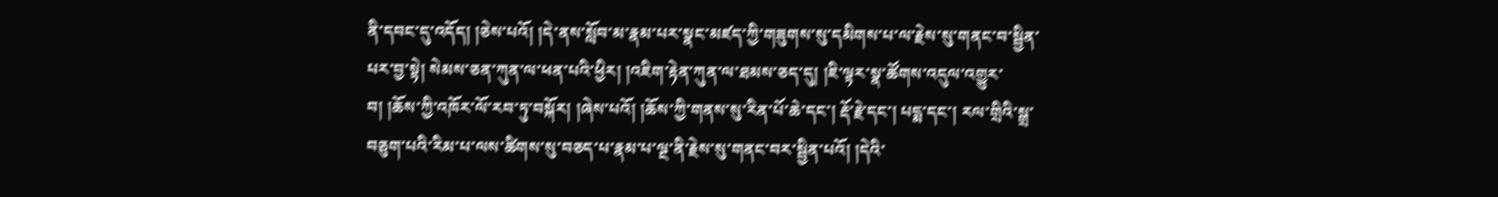ནི་དབང་དུ་འདོད། །ཅེས་པའོ། །དེ་ནས་སློབ་མ་རྣམ་པར་སྣང་མཛད་ཀྱི་གཟུགས་སུ་དམིགས་པ་ལ་རྗེས་སུ་གནང་བ་སྦྱིན་པར་བྱ་སྟེ། སེམས་ཅན་ཀུན་ལ་ཕན་པའི་ཕྱིར། །འཇིག་རྟེན་ཀུན་ལ་ཐམས་ཅད་དུ། །ཇི་ལྟར་སྣ་ཚོགས་འདུལ་འགྱུར་བ། །ཆོས་ཀྱི་འཁོར་ལོ་རབ་ཏུ་བསྐོར། །ཞེས་པའོ། །ཆོས་ཀྱི་གནས་སུ་རིན་པོ་ཆེ་དང་། རྡོ་རྗེ་དང་། པདྨ་དང་། རལ་གྲིའི་སྒྲ་བཅུག་པའི་རིམ་པ་ལས་ཚིགས་སུ་བཅད་པ་རྣམ་པ་ལྔ་ནི་རྗེས་སུ་གནང་བར་སྦྱིན་པའོ། །དེའི་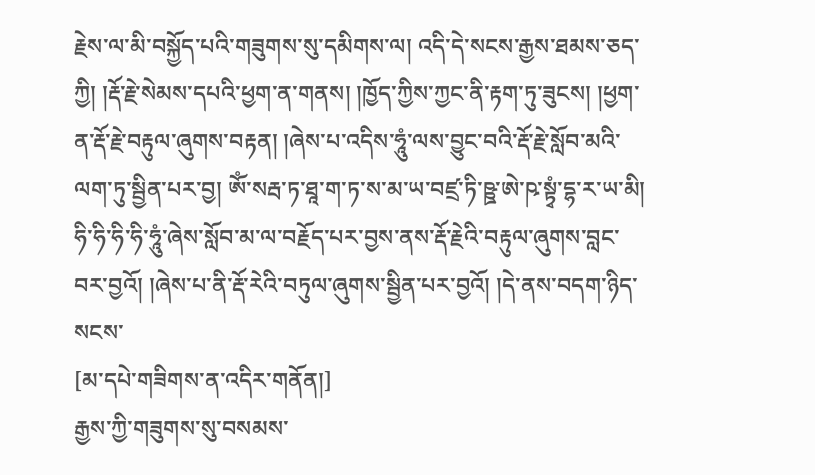རྗེས་ལ་མི་བསྐྱོད་པའི་གཟུགས་སུ་དམིགས་ལ། འདི་དེ་སངས་རྒྱས་ཐམས་ཅད་ཀྱི། །རྡོ་རྗེ་སེམས་དཔའི་ཕྱག་ན་གནས། །ཁྱོད་ཀྱིས་ཀྱང་ནི་རྟག་ཏུ་ཟུངས། །ཕྱག་ན་རྡོ་རྗེ་བརྟུལ་ཞུགས་བརྟན། །ཞེས་པ་འདིས་ཧཱུཾ་ལས་བྱུང་བའི་རྡོ་རྗེ་སློབ་མའི་ལག་ཏུ་སྦྱིན་པར་བྱ། ཨོཾ་སརྦ་ཏ་ཐཱ་ག་ཏ་ས་མ་ཡ་བཛྲ་ཏི་ཥྛ་ཨེ་ཥ་སྟྭཾ་དྷ་ར་ཡ་མི། ཧི་ཧི་ཧི་ཧི་ཧཱུཾ་ཞེས་སློབ་མ་ལ་བརྗོད་པར་བྱས་ནས་རྡོ་རྗེའི་བརྟུལ་ཞུགས་བླང་བར་བྱའོ། །ཞེས་པ་ནི་རྡོ་རེའི་བཏུལ་ཞུགས་སྦྱིན་པར་བྱའོ། །དེ་ནས་བདག་ཉིད་སངས་
[མ་དཔེ་གཟིགས་ན་འདིར་གནོན།]
རྒྱས་ཀྱི་གཟུགས་སུ་བསམས་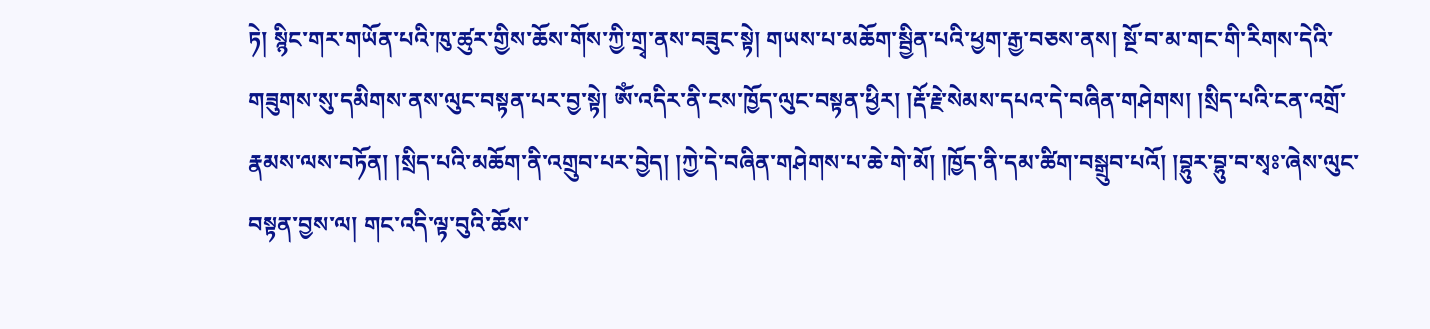ཏེ། སྙིང་གར་གཡོན་པའི་ཁུ་ཚུར་གྱིས་ཆོས་གོས་ཀྱི་གྲྭ་ནས་བཟུང་སྟེ། གཡས་པ་མཆོག་སྦྱིན་པའི་ཕྱག་རྒྱ་བཅས་ནས། སྔོ་བ་མ་གང་གི་རིགས་དེའི་གཟུགས་སུ་དམིགས་ནས་ལུང་བསྟན་པར་བྱ་སྟེ། ཨོཾ་འདིར་ནི་ངས་ཁྱོད་ལུང་བསྟན་ཕྱིར། །རྡོ་རྗེ་སེམས་དཔའ་དེ་བཞིན་གཤེགས། །སྲིད་པའི་ངན་འགྲོ་རྣམས་ལས་བཏོན། །སྲིད་པའི་མཆོག་ནི་འགྲུབ་པར་བྱེད། །ཀྱེ་དེ་བཞིན་གཤེགས་པ་ཆེ་གེ་མོ། །ཁྱོད་ནི་དམ་ཚིག་བསྒྲུབ་པའོ། །བྷུར་བྷུ་བ་སྭཿ་ཞེས་ལུང་བསྟན་བྱས་ལ། གང་འདི་ལྟ་བུའི་ཆོས་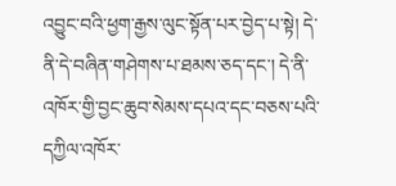འབྱུང་བའི་ཕྱག་རྒྱས་ལུང་སྟོན་པར་བྱེད་པ་སྟེ། དེ་ནི་དེ་བཞིན་གཤེགས་པ་ཐམས་ཅད་དང་། དེ་ནི་འཁོར་གྱི་བྱང་ཆུབ་སེམས་དཔའ་དང་བཅས་པའི་དཀྱིལ་འཁོར་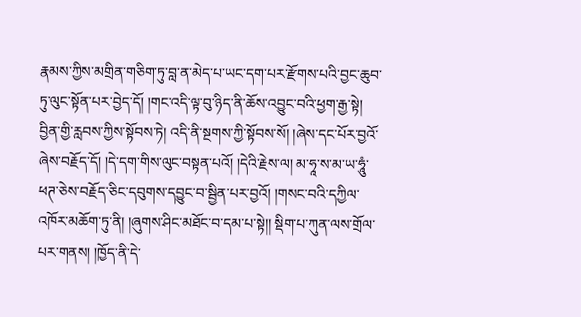རྣམས་ཀྱིས་མགྲིན་གཅིག་ཏུ་བླ་ན་མེད་པ་ཡང་དག་པར་རྫོགས་པའི་བྱང་ཆུབ་ཏུ་ལུང་སྟོན་པར་བྱེད་དོ། །གང་འདི་ལྟ་བུ་ཉིད་ནི་ཆོས་འབྱུང་བའི་ཕྱག་རྒྱ་སྟེ། བྱིན་གྱི་རླབས་ཀྱིས་སྟོབས་ཏེ། འདི་ནི་སྔགས་ཀྱི་སྟོབས་སོ། །ཞེས་དང་པོར་བྱའོ་ཞེས་བརྗོད་དོ། །དེ་དག་གིས་ལུང་བསྟན་པའོ། །དེའི་རྗེས་ལ། མ་ཧཱ་ས་མ་ཡ་ཧཱུཾ་ཕཊ་ཅེས་བརྗོད་ཅིང་དབུགས་དབྱུང་བ་སྦྱིན་པར་བྱའོ། །གསང་བའི་དཀྱིལ་འཁོར་མཆོག་ཏུ་ནི། །ཞུགས་ཤིང་མཐོང་བ་དམ་པ་སྟེ།། སྡིག་པ་ཀུན་ལས་གྲོལ་པར་གནས། །ཁྱོད་ནི་དེ་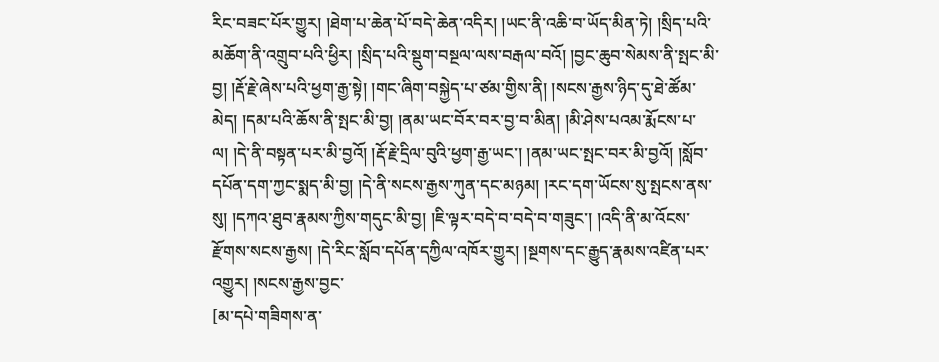རིང་བཟང་པོར་གྱུར། །ཐེག་པ་ཆེན་པོ་བདེ་ཆེན་འདིར། །ཡང་ནི་འཆི་བ་ཡོད་མིན་ཏེ། །སྲིད་པའི་མཆོག་ནི་འགྲུབ་པའི་ཕྱིར། །སྲིད་པའི་སྡུག་བསྔལ་ལས་བརྒལ་བའོ། །བྱང་ཆུབ་སེམས་ནི་སྤང་མི་བྱ། །རྡོ་རྗེ་ཞེས་པའི་ཕྱག་རྒྱ་སྟེ། །གང་ཞིག་བསྐྱེད་པ་ཙམ་གྱིས་ནི། །སངས་རྒྱས་ཉིད་དུ་ཐེ་ཚོམ་མེད། །དམ་པའི་ཆོས་ནི་སྤང་མི་བྱ། །ནམ་ཡང་བོར་བར་བྱ་བ་མིན། །མི་ཤེས་པའམ་རྨོངས་པ་ལ། །དེ་ནི་བསྟན་པར་མི་བྱའོ། །རྡོ་རྗེ་དྲིལ་བུའི་ཕྱག་རྒྱ་ཡང་། །ནམ་ཡང་སྤང་བར་མི་བྱའོ། །སློབ་དཔོན་དག་ཀྱང་སྨད་མི་བྱ། །དེ་ནི་སངས་རྒྱས་ཀུན་དང་མཉམ། །རང་དག་ཡོངས་སུ་སྤངས་ནས་སུ། །དཀའ་ཐུབ་རྣམས་ཀྱིས་གདུང་མི་བྱ། །ཇི་ལྟར་བདེ་བ་བདེ་བ་གཟུང་། །འདི་ནི་མ་འོངས་རྫོགས་སངས་རྒྱས། །དེ་རིང་སློབ་དཔོན་དཀྱིལ་འཁོར་གྱུར། །སྔགས་དང་རྒྱུད་རྣམས་འཛིན་པར་འགྱུར། །སངས་རྒྱས་བྱང་
[མ་དཔེ་གཟིགས་ན་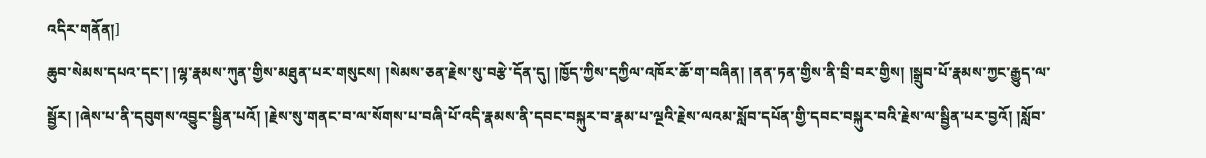འདིར་གནོན།]
ཆུབ་སེམས་དཔའ་དང་། །ལྷ་རྣམས་ཀུན་གྱིས་མཐུན་པར་གསུངས། །སེམས་ཅན་རྗེས་སུ་བརྩེ་དོན་དུ། །ཁྱོད་ཀྱིས་དཀྱིལ་འཁོར་ཆོ་ག་བཞིན། །ནན་ཏན་གྱིས་ནི་བྲི་བར་གྱིས། །སྒྲུབ་པོ་རྣམས་ཀྱང་རྒྱུད་ལ་སྦྱོར། །ཞེས་པ་ནི་དབུགས་འབྱུང་སྦྱིན་པའོ། །རྗེས་སུ་གནང་བ་ལ་སོགས་པ་བཞི་པོ་འདི་རྣམས་ནི་དབང་བསྐུར་བ་རྣམ་པ་ལྔའི་རྗེས་ལའམ་སློབ་དཔོན་གྱི་དབང་བསྐུར་བའི་རྗེས་ལ་སྦྱིན་པར་བྱའོ། །སློབ་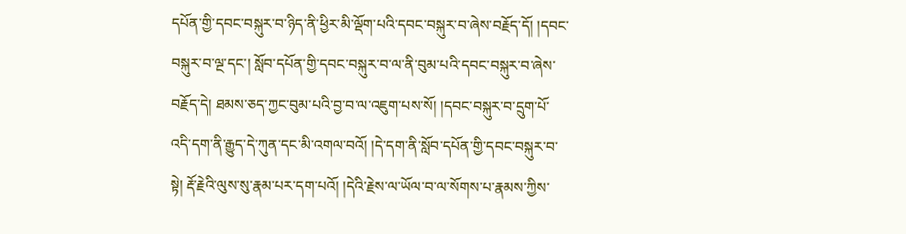དཔོན་གྱི་དབང་བསྐུར་བ་ཉིད་ནི་ཕྱིར་མི་ལྡོག་པའི་དབང་བསྐུར་བ་ཞེས་བརྗོད་དོ། །དབང་བསྐུར་བ་ལྔ་དང་། སློབ་དཔོན་གྱི་དབང་བསྐུར་བ་ལ་ནི་བུམ་པའི་དབང་བསྐུར་བ་ཞེས་བརྗོད་དེ། ཐམས་ཅད་ཀྱང་བུམ་པའི་བྱ་བ་ལ་འཇུག་པས་སོ། །དབང་བསྐུར་བ་དྲུག་པོ་འདི་དག་ནི་རྒྱུད་དེ་ཀུན་དང་མི་འགལ་བའོ། །དེ་དག་ནི་སློབ་དཔོན་གྱི་དབང་བསྐུར་བ་སྟེ། རྡོ་རྗེའི་ལུས་སུ་རྣམ་པར་དག་པའོ། །དེའི་རྗེས་ལ་ཡོལ་བ་ལ་སོགས་པ་རྣམས་ཀྱིས་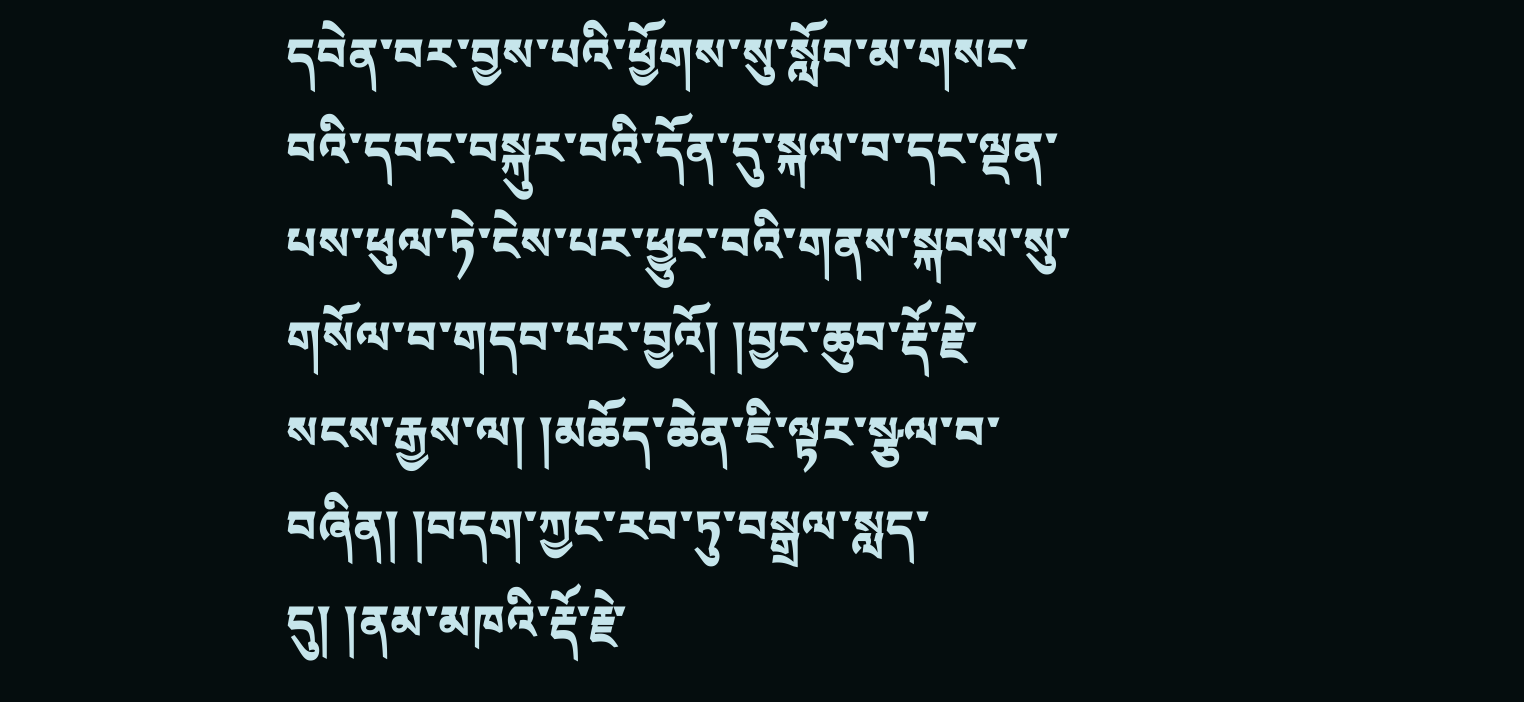དབེན་བར་བྱས་པའི་ཕྱོགས་སུ་སློབ་མ་གསང་བའི་དབང་བསྐུར་བའི་དོན་དུ་སྐལ་བ་དང་ལྡན་པས་ཕུལ་ཏེ་ངེས་པར་ཕྱུང་བའི་གནས་སྐབས་སུ་གསོལ་བ་གདབ་པར་བྱའོ། །བྱང་ཆུབ་རྡོ་རྗེ་སངས་རྒྱས་ལ། །མཆོད་ཆེན་ཇི་ལྟར་སྩལ་བ་བཞིན། །བདག་ཀྱང་རབ་ཏུ་བསྒྲལ་སླད་དུ། །ནམ་མཁའི་རྡོ་རྗེ་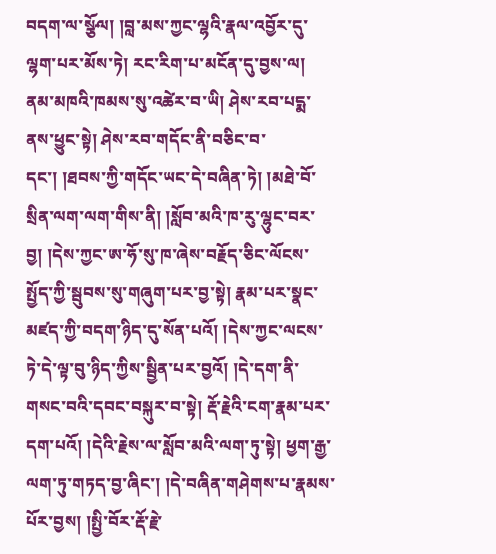བདག་ལ་སྩོལ། །བླ་མས་ཀྱང་ལྷའི་རྣལ་འབྱོར་དུ་ལྷག་པར་མོས་ཏེ། རང་རིག་པ་མངོན་དུ་བྱས་ལ། ནམ་མཁའི་ཁམས་སུ་འཚེར་བ་ཡི། ཤེས་རབ་པདྨ་ནས་ཕྱུང་སྟེ། ཤེས་རབ་གདོང་ནི་བཅིང་བ་དང་། །ཐབས་ཀྱི་གདོང་ཡང་དེ་བཞིན་ཏེ། །མཐེ་བོ་སྲིན་ལག་ལག་གིས་ནི། །སློབ་མའི་ཁ་རུ་ལྷུང་བར་བྱ། །དེས་ཀྱང་ཨ་ཧོ་སུ་ཁ་ཞེས་བརྗོད་ཅིང་ལོངས་སྤྱོད་ཀྱི་སྦུབས་སུ་གཞུག་པར་བྱ་སྟེ། རྣམ་པར་སྣང་མཛད་ཀྱི་བདག་ཉིད་དུ་སོན་པའོ། །དེས་ཀྱང་ལངས་ཏེ་དེ་ལྟ་བུ་ཉིད་ཀྱིས་སྦྱིན་པར་བྱའོ། །དེ་དག་ནི་གསང་བའི་དབང་བསྐུར་བ་སྟེ། རྡོ་རྗེའི་ངག་རྣམ་པར་དག་པའོ། །དེའི་རྗེས་ལ་སློབ་མའི་ལག་ཏུ་སྟེ། ཕྱག་རྒྱ་ལག་ཏུ་གཏད་བྱ་ཞིང་། །དེ་བཞིན་གཤེགས་པ་རྣམས་པོར་བྱས། །སྤྱི་བོར་རྡོ་རྗེ་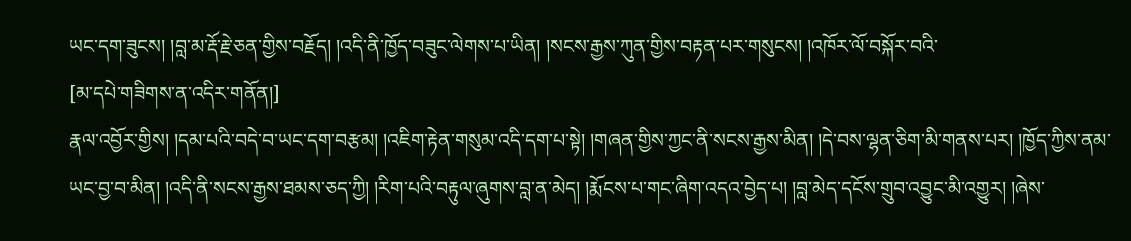ཡང་དག་ཟུངས། །བླ་མ་རྡོ་རྗེ་ཅན་གྱིས་བརྗོད། །འདི་ནི་ཁྱོད་བཟུང་ལེགས་པ་ཡིན། །སངས་རྒྱས་ཀུན་གྱིས་བརྟན་པར་གསུངས། །འཁོར་ལོ་བསྐོར་བའི་
[མ་དཔེ་གཟིགས་ན་འདིར་གནོན།]
རྣལ་འབྱོར་གྱིས། །དམ་པའི་བདེ་བ་ཡང་དག་བརྩམ། །འཇིག་རྟེན་གསུམ་འདི་དག་པ་སྟེ། །གཞན་གྱིས་ཀྱང་ནི་སངས་རྒྱས་མིན། །དེ་བས་ལྷན་ཅིག་མི་གནས་པར། །ཁྱོད་ཀྱིས་ནམ་ཡང་བྱ་བ་མིན། །འདི་ནི་སངས་རྒྱས་ཐམས་ཅད་ཀྱི། །རིག་པའི་བརྟུལ་ཞུགས་བླ་ན་མེད། །རྨོངས་པ་གང་ཞིག་འདའ་བྱེད་པ། །བླ་མེད་དངོས་གྲུབ་འབྱུང་མི་འགྱུར། །ཞེས་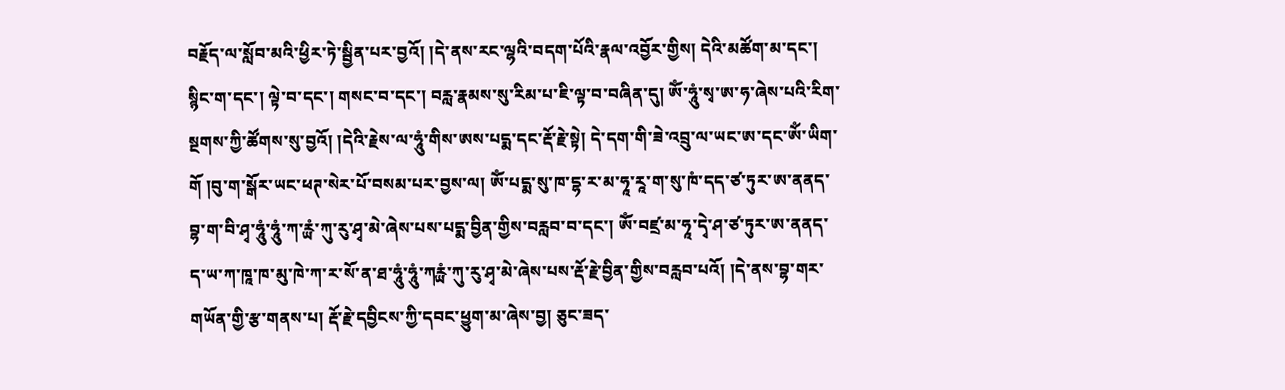བརྗོད་ལ་སློབ་མའི་ཕྱིར་ཏེ་སྦྱིན་པར་བྱའོ། །དེ་ནས་རང་ལྷའི་བདག་པོའི་རྣལ་འབྱོར་གྱིས། དེའི་མཚོག་མ་དང་། སྙིང་ག་དང་། ལྟེ་བ་དང་། གསང་བ་དང་། བརླ་རྣམས་སུ་རིམ་པ་ཇི་ལྟ་བ་བཞིན་དུ། ཨོཾ་ཧཱུཾ་སྭ་ཨ་ཧ་ཞེས་པའི་རིག་སྔགས་ཀྱི་ཚོགས་སུ་བྱའོ། །དེའི་རྗེས་ལ་ཧཱུཾ་གིས་ཨས་པདྨ་དང་རྡོ་རྗེ་སྟེ། དེ་དག་གི་ཟེ་འབྲུ་ལ་ཡང་ཨ་དང་ཨོཾ་ཡིག་གོ །བུ་ག་སྒོར་ཡང་ཕཊ་སེར་པོ་བསམ་པར་བྱས་ལ། ཨོཾ་པདྨ་སུ་ཁ་དྷ་ར་མ་ཧཱ་རཱ་ག་སུ་ཁཾ་དད་ཙ་ཏུར་ཨ་ནནད་བྷ་ག་བི་ཤྭ་ཧཱུཾ་ཧཱུཾ་ཀ་ཪྻཾ་ཀུ་རུ་ཤྭ་མེ་ཞེས་པས་པདྨ་བྱིན་གྱིས་བརླབ་བ་དང་། ཨོཾ་བཛྲ་མ་ཧཱ་དྭེ་ཤ་ཙ་ཏུར་ཨ་ནནད་ད་ཡ་ཀ་ཁཱ་ཁ་མུ་ཁེ་ཀ་ར་སོ་ན་ཐ་ཧཱུཾ་ཧཱུཾ་ཀཪྻཾ་ཀུ་རུ་ཤྭ་མེ་ཞེས་པས་རྡོ་རྗེ་བྱིན་གྱིས་བརླབ་པའོ། །དེ་ནས་བྷ་གར་གཡོན་གྱི་རྩ་གནས་པ། རྡོ་རྗེ་དབྱིངས་ཀྱི་དབང་ཕྱུག་མ་ཞེས་བྱ། ཅུང་ཟད་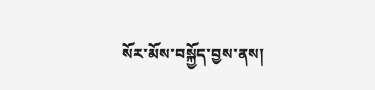སོར་མོས་བསྐྱོད་བྱས་ནས།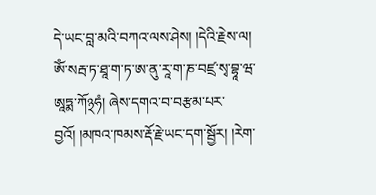དེ་ཡང་བླ་མའི་བཀའ་ལས་ཤེས། །དེའི་རྗེས་ལ། ཨོཾ་སརྦ་ཏ་ཐཱ་ག་ཏ་ཨ་ནུ་རཱ་ག་ཎ་བཛྲ་སྭ་བྷཱ་ཝ་ཨཱཏྨ་ཀོ྅ཧཾ། ཞེས་དགའ་བ་བརྩམ་པར་བྱའོ། །མཁའ་ཁམས་རྡོ་རྗེ་ཡང་དག་སྦྱོར། །རེག་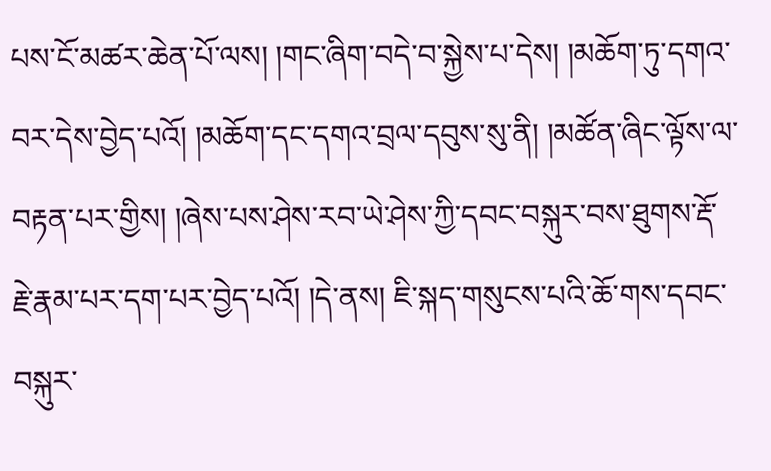པས་ངོ་མཚར་ཆེན་པོ་ལས། །གང་ཞིག་བདེ་བ་སྐྱེས་པ་དེས། །མཆོག་ཏུ་དགའ་བར་དེས་བྱེད་པའོ། །མཆོག་དང་དགའ་བྲལ་དབུས་སུ་ནི། །མཚོན་ཞིང་ལྟོས་ལ་བརྟན་པར་གྱིས། །ཞེས་པས་ཤེས་རབ་ཡེ་ཤེས་ཀྱི་དབང་བསྐུར་བས་ཐུགས་རྡོ་རྗེ་རྣམ་པར་དག་པར་བྱེད་པའོ། །དེ་ནས། ཇི་སྐད་གསུངས་པའི་ཆོ་གས་དབང་བསྐུར་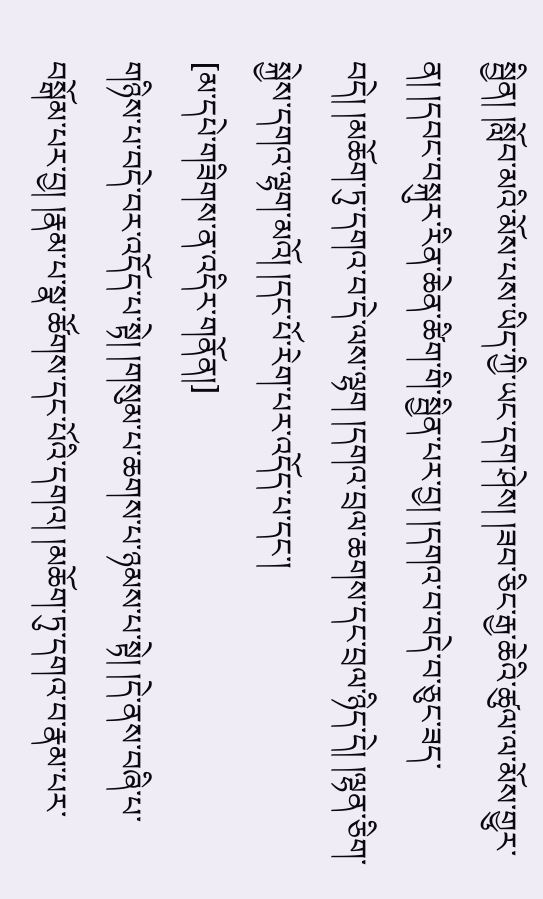སྦྱིན། །སློབ་མའི་མོས་པས་ཡིད་ཀྱི་ཡང་དག་ཤེས། །ཟབ་ཅིང་རྒྱ་ཆེའི་ཚུལ་ལ་མོས་གྱུར་ན། །དབང་བསྐུར་རིན་ཆེན་ཚིག་གི་སྦྱིན་པར་བྱ། །དགའ་བ་བདེ་བ་ཅུང་ཟད་བདེ། །མཆོག་ཏུ་དགའ་བ་དེ་ལས་ལྷག །དགའ་བྲལ་ཆགས་དང་བྲལ་ཉིད་དེ། །ལྷན་ཅིག་སྐྱེས་དགའ་ལྷག་མའོ། །དང་པོ་རེག་པར་འདོད་པ་དང་།
[མ་དཔེ་གཟིགས་ན་འདིར་གནོན།]
གཉིས་པ་བདེ་བར་འདོད་པ་སྟེ། །གསུམ་པ་ཆགས་པ་ཉམས་པ་སྟེ། །དེ་ནས་བཞི་པ་བསྒོམ་པར་བྱ། །རྣམ་པ་སྣ་ཚོགས་དང་པོའི་དགའ། །མཆོག་ཏུ་དགའ་བ་རྣམ་པར་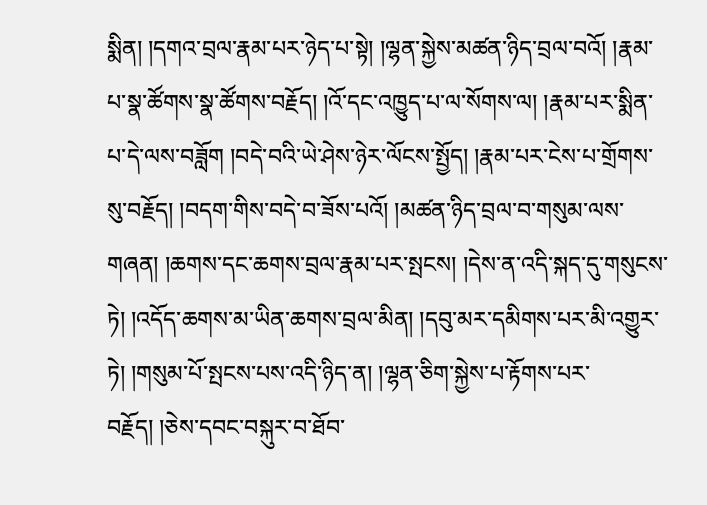སྨིན། །དགའ་བྲལ་རྣམ་པར་ཉེད་པ་སྟེ། །ལྷན་སྐྱེས་མཚན་ཉིད་བྲལ་བའོ། །རྣམ་པ་སྣ་ཚོགས་སྣ་ཚོགས་བརྗོད། །འོ་དང་འཁྱུད་པ་ལ་སོགས་ལ། །རྣམ་པར་སྨིན་པ་དེ་ལས་བཟློག །བདེ་བའི་ཡེ་ཤེས་ཉེར་ལོངས་སྤྱོད། །རྣམ་པར་ངེས་པ་གྲོགས་སུ་བརྗོད། །བདག་གིས་བདེ་བ་ཟོས་པའོ། །མཚན་ཉིད་བྲལ་བ་གསུམ་ལས་གཞན། །ཆགས་དང་ཆགས་བྲལ་རྣམ་པར་སྤངས། །དེས་ན་འདི་སྐད་དུ་གསུངས་ཏེ། །འདོད་ཆགས་མ་ཡིན་ཆགས་བྲལ་མིན། །དབུ་མར་དམིགས་པར་མི་འགྱུར་ཏེ། །གསུམ་པོ་སྤངས་པས་འདི་ཉིད་ན། །ལྷན་ཅིག་སྐྱེས་པ་རྟོགས་པར་བརྗོད། །ཅེས་དབང་བསྐུར་བ་ཐོབ་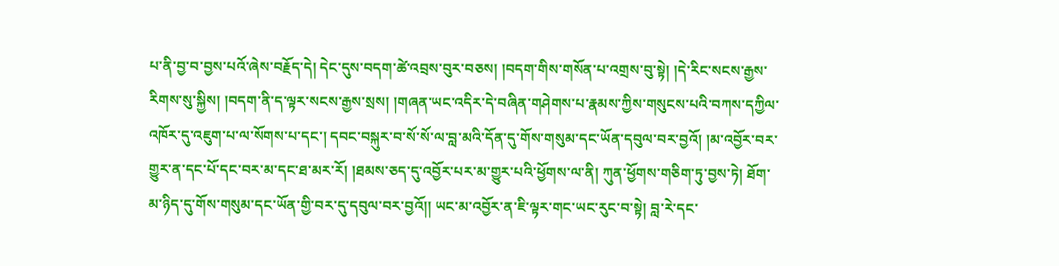པ་ནི་བྱ་བ་བྱས་པའོ་ཞེས་བརྗོད་དེ། དེང་དུས་བདག་ཚེ་འབྲས་བུར་བཅས། །བདག་གིས་གསོན་པ་འགྲས་བུ་སྟེ། །དེ་རིང་སངས་རྒྱས་རིགས་སུ་སྐྱིས། །བདག་ནི་ད་ལྟར་སངས་རྒྱས་སྲས། །གཞན་ཡང་འདིར་དེ་བཞིན་གཤེགས་པ་རྣམས་ཀྱིས་གསུངས་པའི་བཀས་དཀྱིལ་འཁོར་དུ་འཇུག་པ་ལ་སོགས་པ་དང་། དབང་བསྐུར་བ་སོ་སོ་ལ་བླ་མའི་དོན་དུ་གོས་གསུམ་དང་ཡོན་དབུལ་བར་བྱའོ། །མ་འབྱོར་བར་གྱུར་ན་དང་པོ་དང་བར་མ་དང་ཐ་མར་རོ། །ཐམས་ཅད་དུ་འབྱོར་པར་མ་གྱུར་པའི་ཕྱོགས་ལ་ནི། ཀུན་ཕྱོགས་གཅིག་ཏུ་བྱས་ཏེ། ཐོག་མ་ཉིད་དུ་གོས་གསུམ་དང་ཡོན་གྱི་བར་དུ་དབུལ་བར་བྱའོ།། ཡང་མ་འབྱོར་ན་ཇི་ལྟར་གང་ཡང་རུང་བ་སྟེ། བླ་རེ་དང་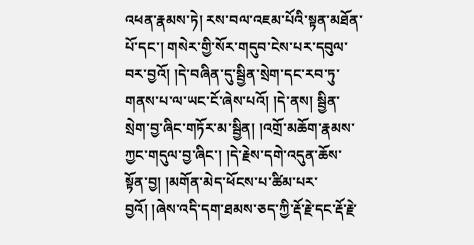འཕན་རྣམས་ཏེ། རས་བལ་འཇམ་པོའི་སྟན་མཐོན་པོ་དང་། གསེར་གྱི་སོར་གདུབ་ངེས་པར་དབུལ་བར་བྱའོ། །དེ་བཞིན་དུ་སྦྱིན་སྲེག་དང་རབ་ཏུ་གནས་པ་ལ་ཡང་ངོ་ཞེས་པའོ། །དེ་ནས། སྦྱིན་སྲེག་བྱ་ཞིང་གཏོར་མ་སྦྱིན། །འགྲོ་མཆོག་རྣམས་ཀྱང་གདུལ་བྱ་ཞིང་། །དེ་རྗེས་དགེ་འདུན་ཆོས་སྟོན་བྱ། །མགོན་མེད་ཕོངས་པ་ཚིམ་པར་བྱའོ། །ཞེས་འདི་དག་ཐམས་ཅད་ཀྱི་རྡོ་རྗེ་དང་རྡོ་རྗེ་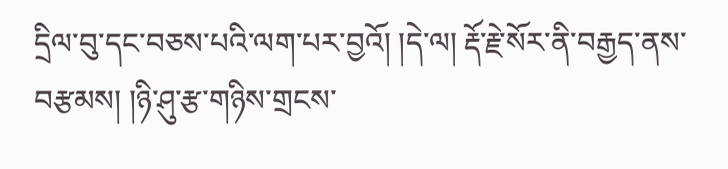དྲིལ་བུ་དང་བཅས་པའི་ལག་པར་བྱའོ། །དེ་ལ། རྡོ་རྗེ་སོར་ནི་བརྒྱད་ནས་བརྩམས། །ཉི་ཤུ་རྩ་གཉིས་གྲངས་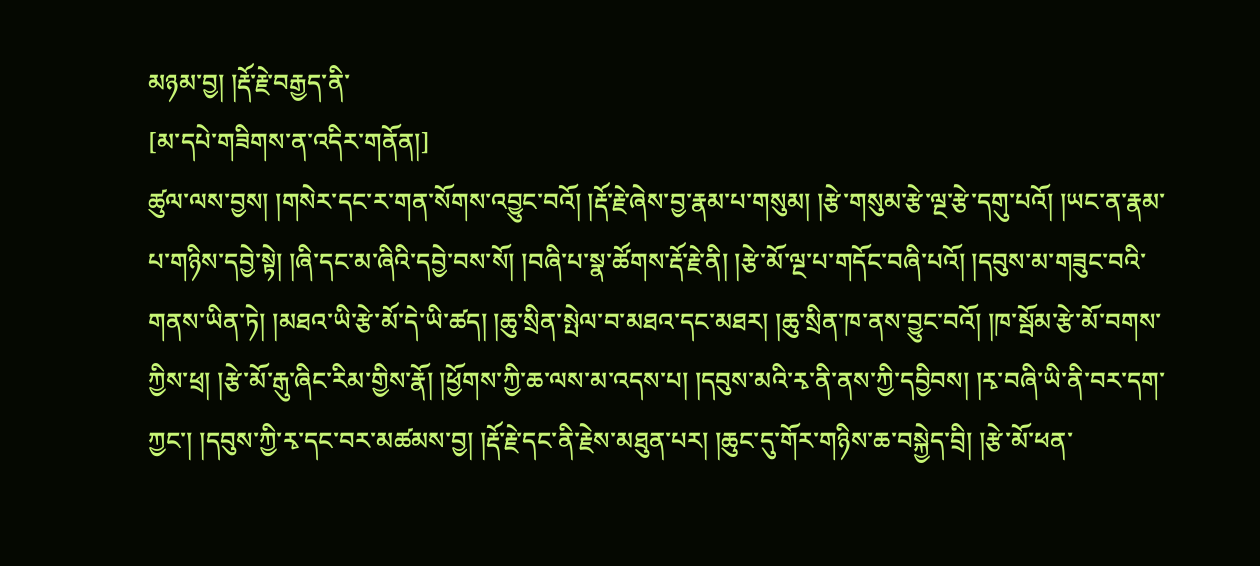མཉམ་བྱ། །རྡོ་རྗེ་བརྒྱད་ནི་
[མ་དཔེ་གཟིགས་ན་འདིར་གནོན།]
ཚུལ་ལས་བྱས། །གསེར་དང་ར་གན་སོགས་འབྱུང་བའོ། །རྡོ་རྗེ་ཞེས་བྱ་རྣམ་པ་གསུམ། །རྩེ་གསུམ་རྩེ་ལྔ་རྩེ་དགུ་པའོ། །ཡང་ན་རྣམ་པ་གཉིས་དབྱེ་སྟེ། །ཞི་དང་མ་ཞིའི་དབྱེ་བས་སོ། །བཞི་པ་སྣ་ཚོགས་རྡོ་རྗེ་ནི། །རྩེ་མོ་ལྔ་པ་གདོང་བཞི་པའོ། །དབུས་མ་གཟུང་བའི་གནས་ཡིན་ཏེ། །མཐའ་ཡི་རྩེ་མོ་དེ་ཡི་ཚད། །ཆུ་སྲིན་སྤེལ་བ་མཐའ་དང་མཐར། །ཆུ་སྲིན་ཁ་ནས་བྱུང་བའོ། །ཁ་སྦོམ་རྩེ་མོ་བགས་ཀྱིས་ཕྲ། །རྩེ་མོ་རྒུ་ཞིང་རིམ་གྱིས་རྣོ། །ཕྱོགས་ཀྱི་ཆ་ལས་མ་འདས་པ། །དབུས་མའི་རྭ་ནི་ནས་ཀྱི་དབྱིབས། །རྭ་བཞི་ཡི་ནི་བར་དག་ཀྱང་། །དབུས་ཀྱི་རྭ་དང་བར་མཚམས་བྱ། །རྡོ་རྗེ་དང་ནི་རྗེས་མཐུན་པར། །ཆུང་དུ་གོར་གཉིས་ཆ་བསྐྱེད་བྲི། །རྩེ་མོ་ཕན་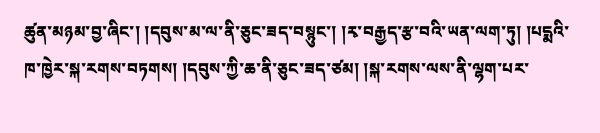ཚུན་མཉམ་བྱ་ཞིང་། །དབུས་མ་ལ་ནི་ཅུང་ཟད་བསྙུང་། །རྭ་བརྒྱད་རྩ་བའི་ཡན་ལག་ཏུ། །པདྨའི་ཁ་ཁྱེར་སྐ་རགས་བཏགས། །དབུས་ཀྱི་ཆ་ནི་ཅུང་ཟད་ཙམ། །སྐ་རགས་ལས་ནི་ལྷག་པར་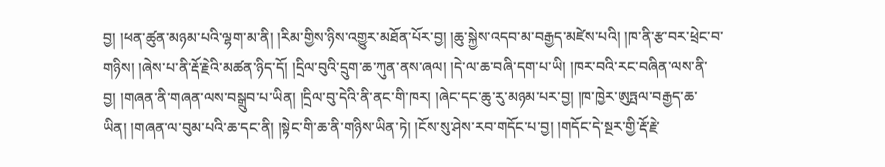བྱ། །ཕན་ཚུན་མཉམ་པའི་ལྷག་མ་ནི། །རིམ་གྱིས་ཉིས་འགྱུར་མཐོན་པོར་བྱ། །ཆུ་སྐྱེས་འདབ་མ་བརྒྱད་མཛེས་པའི། །ཁ་ནི་རྩ་བར་ཕྲེང་བ་གཉིས། །ཞེས་པ་ནི་རྡོ་རྗེའི་མཚན་ཉིད་དོ། །དྲིལ་བུའི་དྲུག་ཆ་ཀུན་ནས་ཞལ། །དེ་ལ་ཆ་བཞི་དག་པ་ཡི། །ཁར་བའི་རང་བཞིན་ལས་ནི་བྱ། །གཞན་ནི་གཞན་ལས་བསྒྲུབ་པ་ཡིན། །དྲིལ་བུ་དེའི་ནི་ནང་གི་ཁར། །ཞེང་དང་ཆུ་རུ་མཉམ་པར་བྱ། །ཁ་ཁྱེར་ཨུཏྤལ་བརྒྱད་ཆ་ཡིན། །གཞན་ལ་བུམ་པའི་ཆ་དང་ནི། །སྟེང་གི་ཆ་ནི་གཉིས་ཡིན་ཏེ། །ངོས་སུ་ཤེས་རབ་གདོང་པ་བྱ། །གདོང་དེ་སྔར་གྱི་རྡོ་རྗེ་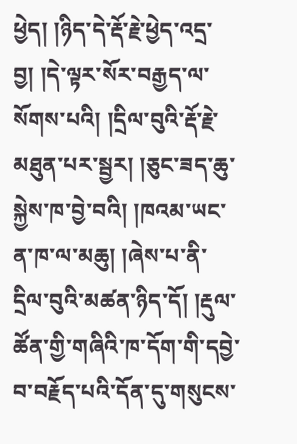ཕྱེད། །ཉིད་དེ་རྡོ་རྗེ་ཕྱེད་འདྲ་བྱ། །དེ་ལྟར་སོར་བརྒྱད་ལ་སོགས་པའི། །དྲིལ་བུའི་རྡོ་རྗེ་མཐུན་པར་སྦྱར། །ཅུང་ཟད་ཆུ་སྐྱེས་ཁ་བྱེ་བའི། །ཁའམ་ཡང་ན་ཁ་ལ་མཆུ། །ཞེས་པ་ནི་དྲིལ་བུའི་མཚན་ཉིད་དོ། །རྡུལ་ཚོན་གྱི་གཞིའི་ཁ་དོག་གི་དབྱེ་བ་བརྗོད་པའི་དོན་དུ་གསུངས་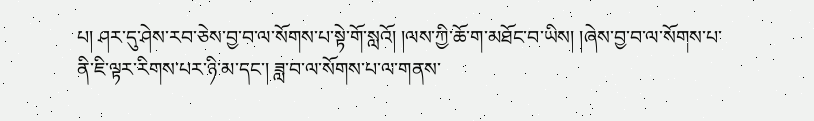པ། ཤར་དུ་ཤེས་རབ་ཅེས་བྱ་བ་ལ་སོགས་པ་སྟེ་གོ་སླའོ། །ལས་ཀྱི་ཆོ་ག་མཐོང་བ་ཡིས། །ཞེས་བྱ་བ་ལ་སོགས་པ་ནི་ཇི་ལྟར་རིགས་པར་ཉི་མ་དང་། ཟླ་བ་ལ་སོགས་པ་ལ་གནས་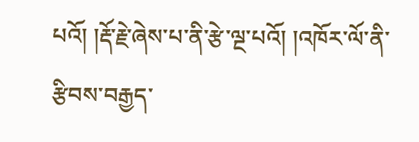པའོ། །རྡོ་རྗེ་ཞེས་པ་ནི་རྩེ་ལྔ་པའོ། །འཁོར་ལོ་ནི་རྩིབས་བརྒྱད་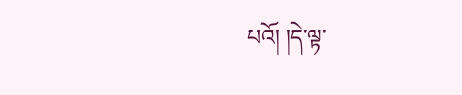པའོ། །དེ་ལྟ་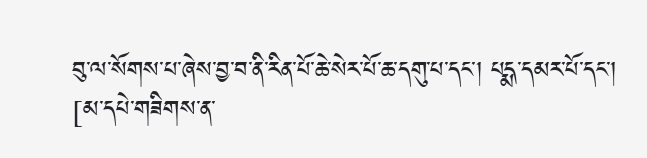བུ་ལ་སོགས་པ་ཞེས་བྱ་བ་ནི་རིན་པོ་ཆེ་སེར་པོ་ཆ་དགུ་པ་དང་། པདྨ་དམར་པོ་དང་།
[མ་དཔེ་གཟིགས་ན་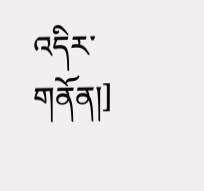འདིར་གནོན།]